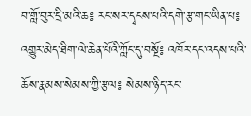བ་གློ་བུར་དྲི་མའི་ཆ༔ རང་སར་དྭངས་པའི་དགེ་རྩ་གང་ཡིན་པ༔ འགྱུར་མེད་ཐིག་ལེ་ཆེན་པོའི་ཀློང་དུ་བསྔོ༔ འཁོར་དང་འདས་པའི་ཆོས་རྣམས་སེམས་ཀྱི་རྩལ༔ སེམས་ཉིད་རང་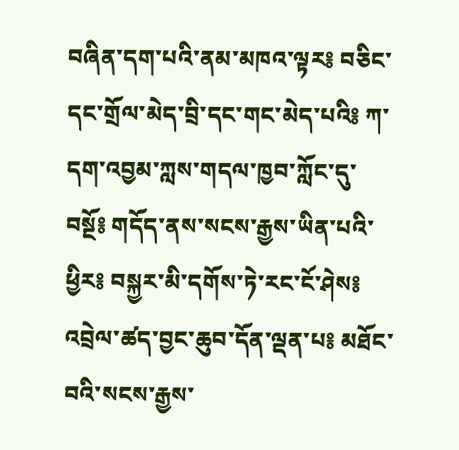བཞིན་དག་པའི་ནམ་མཁའ་ལྟར༔ བཅིང་དང་གྲོལ་མེད་བྲི་དང་གང་མེད་པའི༔ ཀ་དག་འབྱམ་ཀླས་གདལ་ཁྱབ་ཀློང་དུ་བསྔོ༔ གདོད་ནས་སངས་རྒྱས་ཡིན་པའི་ཕྱིར༔ བསྐྱར་མི་དགོས་ཏེ་རང་ངོ་ཤེས༔ འབྲེལ་ཚད་བྱང་ཆུབ་དོན་ལྡན་པ༔ མཐོང་བའི་སངས་རྒྱས་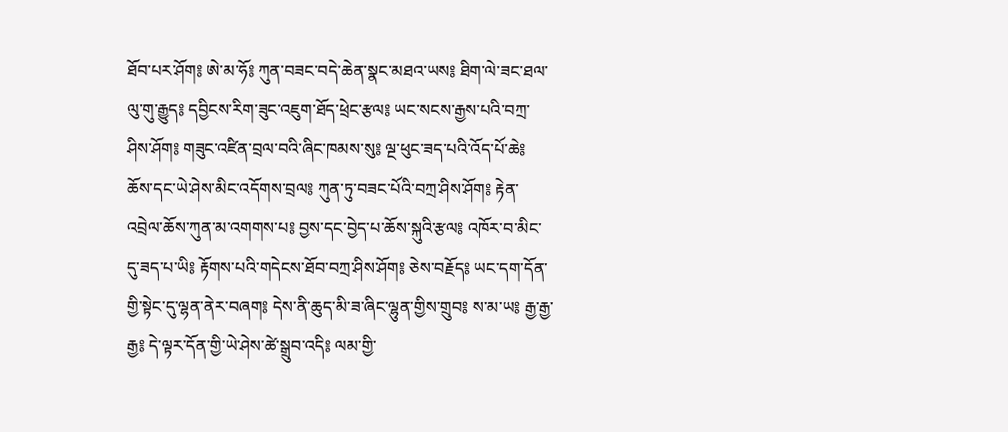ཐོབ་པར་ཤོག༔ ཨེ་མ་ཧོ༔ ཀུན་བཟང་བདེ་ཆེན་སྣང་མཐའ་ཡས༔ ཐིག་ལེ་ཟང་ཐལ་ལུ་གུ་རྒྱུད༔ དབྱིངས་རིག་ཟུང་འཇུག་ཐོད་ཕྲེང་རྩལ༔ ཡང་སངས་རྒྱས་པའི་བཀྲ་ཤིས་ཤོག༔ གཟུང་འཛིན་བྲལ་བའི་ཞིང་ཁམས་སུ༔ ལྔ་ཕུང་ཟད་པའི་འོད་པོ་ཆེ༔ ཆོས་དང་ཡེ་ཤེས་མིང་འདོགས་བྲལ༔ ཀུན་ཏུ་བཟང་པོའི་བཀྲ་ཤིས་ཤོག༔ རྟེན་འབྲེལ་ཆོས་ཀུན་མ་འགགས་པ༔ བྱས་དང་བྱེད་པ་ཆོས་སྐུའི་རྩལ༔ འཁོར་བ་མིང་དུ་ཟད་པ་ཡི༔ རྟོགས་པའི་གདེངས་ཐོབ་བཀྲ་ཤིས་ཤོག༔ ཅེས་བརྗོད༔ ཡང་དག་དོན་གྱི་སྟེང་དུ་ལྷན་ནེར་བཞག༔ དེས་ནི་ཆུད་མི་ཟ་ཞིང་ལྷུན་གྱིས་གྲུབ༔ ས་མ་ཡ༔ རྒྱ་རྒྱ་རྒྱ༔ དེ་ལྟར་དོན་གྱི་ཡེ་ཤེས་ཚེ་སྒྲུབ་འདི༔ ལམ་གྱི་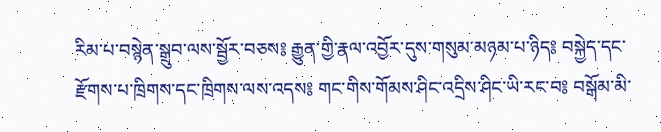རིམ་པ་བསྙེན་སྒྲུབ་ལས་སྦྱོར་བཅས༔ རྒྱུན་གྱི་རྣལ་འབྱོར་དུས་གསུམ་མཉམ་པ་ཉིད༔ བསྐྱེད་དང་རྫོགས་པ་ཁྲིགས་དང་ཁྲིགས་ལས་འདས༔ གང་གིས་གོམས་ཤིང་འདྲིས་ཤིང་ཡི་རང་བ༔ བསྒོམ་མི་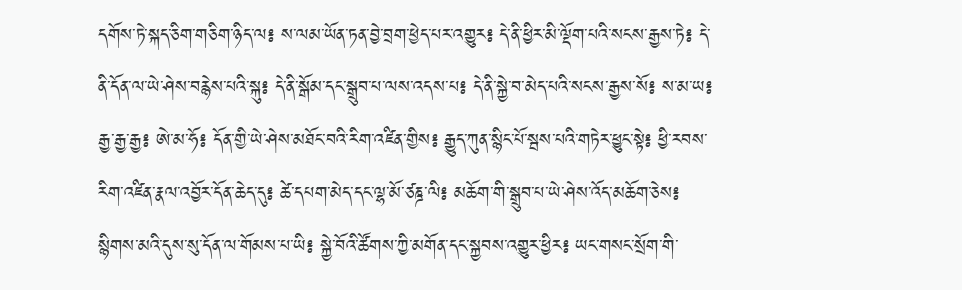དགོས་ཏེ་སྐད་ཅིག་གཅིག་ཉིད་ལ༔ ས་ལམ་ཡོན་ཏན་བྱེ་བྲག་ཕྱེད་པར་འགྱུར༔ དེ་ནི་ཕྱིར་མི་ལྡོག་པའི་སངས་རྒྱས་ཏེ༔ དེ་ནི་དོན་ལ་ཡེ་ཤེས་བརྙེས་པའི་སྐུ༔ དེ་ནི་སྒོམ་དང་སྒྲུབ་པ་ལས་འདས་པ༔ དེ་ནི་སྐྱེ་བ་མེད་པའི་སངས་རྒྱས་སོ༔ ས་མ་ཡ༔ རྒྱ་རྒྱ་རྒྱ༔ ཨེ་མ་ཧོ༔ དོན་གྱི་ཡེ་ཤེས་མཐོང་བའི་རིག་འཛིན་གྱིས༔ རྒྱུད་ཀུན་སྙིང་པོ་སྦས་པའི་གཏེར་ཕྱུང་སྟེ༔ ཕྱི་རབས་རིག་འཛིན་རྣལ་འབྱོར་དོན་ཆེད་དུ༔ ཚེ་དཔག་མེད་དང་ལྷ་མོ་ཙཎྜ་ལི༔ མཆོག་གི་སྒྲུབ་པ་ཡེ་ཤེས་འོད་མཆོག་ཅེས༔ སྙིགས་མའི་དུས་སུ་དོན་ལ་གོམས་པ་ཡི༔ སྐྱེ་བོའི་ཚོགས་ཀྱི་མགོན་དང་སྐྱབས་འགྱུར་ཕྱིར༔ ཡང་གསང་སྲོག་གི་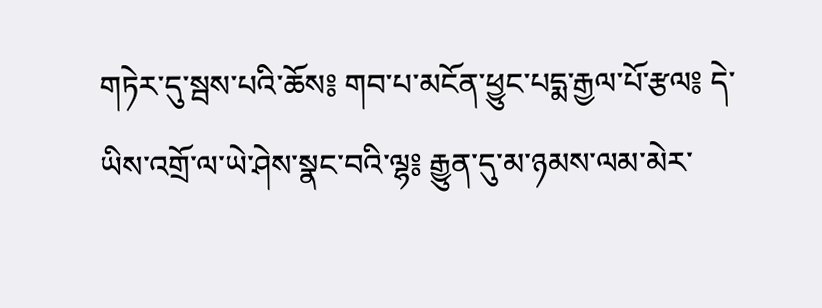གཏེར་དུ་སྦས་པའི་ཆོས༔ གབ་པ་མངོན་ཕྱུང་པདྨ་རྒྱལ་པོ་རྩལ༔ དེ་ཡིས་འགྲོ་ལ་ཡེ་ཤེས་སྣང་བའི་ལྷ༔ རྒྱུན་དུ་མ་ཉམས་ལམ་མེར་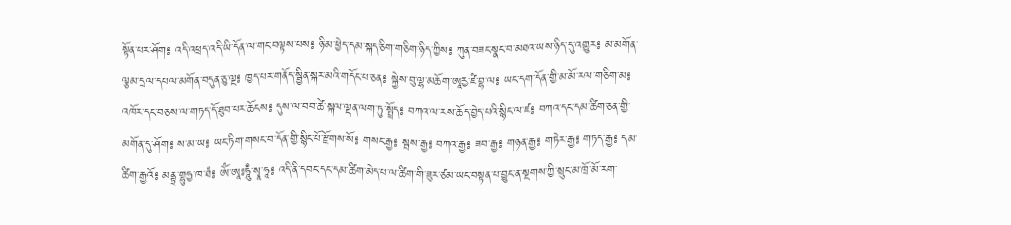སྟོན་པར་ཤོག༔ འདི་འཕྲད་འདི་ཡི་དོན་ལ་གང་བལྟས་པས༔ ཉི་མ་ཕྱེད་དམ་སྐད་ཅིག་གཅིག་ཉིད་ཀྱིས༔ ཀུན་བཟང་སྣང་བ་མཐའ་ཡས་ཉིད་དུ་འགྱུར༔ མ་མགོན་ལྕམ་དྲལ་དཔལ་མགོན་བདུན་ཅུ་ལྔ༔ ཁྱད་པར་གནོད་སྦྱིན་སྐར་མའི་གདོང་པ་ཅན༔ སྐྱེས་བུ་ལྷ་མཆོག་ཨཱརྱ་ཛཾ་བྷ་ལ༔ ཡང་དག་དོན་གྱི་མ་མོ་རལ་གཅིག་མ༔ འཁོར་དང་བཅས་ལ་གཏད་དོ་ཐུབ་པར་ཆོངས༔ དུས་ལ་བབ་ཚེ་སྐལ་ལྡན་ལག་ཏུ་སྤྲོད༔ བཀའ་ལ་རས་ཆོད་བྱེད་པའི་སྙིང་ལ་ཛ༔ བཀའ་དང་དམ་ཚིག་ཅན་གྱི་མགོན་དུ་ཤོག༔ ས་མ་ཡ༔ ཡང་ཏིག་གསང་བ་དོན་གྱི་སྙིང་པོ་རྫོགས་སོ༔ གསང་རྒྱ༔ སྦས་རྒྱ༔ བཀའ་རྒྱ༔ ཟབ་རྒྱ༔ གཉན་རྒྱ༔ གཏེར་རྒྱ༔ གཏད་རྒྱ༔ དམ་ཚིག་རྒྱའོ༔ མནྟྲ་གྷུཧྱ་ཁ་ཐཾ༔ ཨོཾ་ཨཱཿཧཱུྃ་སྭཱ་ཧཱ༔ འདི་ནི་དབང་དང་དམ་ཚིག་མེད་པ་ལ་ཚིག་གི་ཟུར་ཙམ་ཡང་བསྟན་པ་བྱུང་ན་སྔགས་ཀྱི་སྲུང་མ་ཁྲོ་མོ་རག་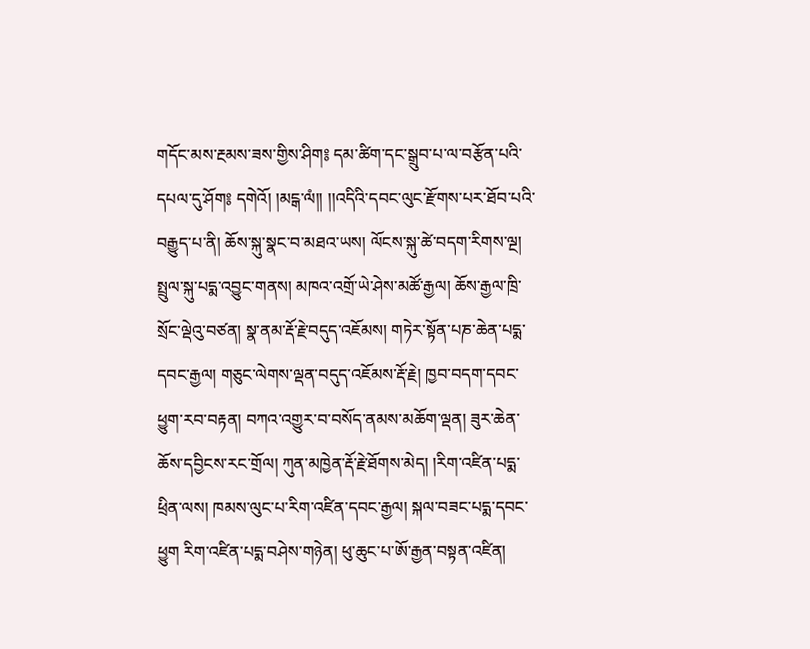གདོང་མས་རྔམས་ཟས་གྱིས་ཤིག༔ དམ་ཚིག་དང་སྒྲུབ་པ་ལ་བརྩོན་པའི་དཔལ་དུ་ཤོག༔ དགེའོ། །མངྒ་ལཾ།། །།འདིའི་དབང་ལུང་རྫོགས་པར་ཐོབ་པའི་བརྒྱུད་པ་ནི། ཆོས་སྐུ་སྣང་བ་མཐའ་ཡས། ལོངས་སྐུ་ཚེ་བདག་རིགས་ལྔ། སྤྲུལ་སྐུ་པདྨ་འབྱུང་གནས། མཁའ་འགྲོ་ཡེ་ཤེས་མཚོ་རྒྱལ། ཆོས་རྒྱལ་ཁྲི་སྲོང་ལྡེའུ་བཙན། སྣ་ནམ་རྡོ་རྗེ་བདུད་འཇོམས། གཏེར་སྟོན་པཎ་ཆེན་པདྨ་དབང་རྒྱལ། གཅུང་ལེགས་ལྡན་བདུད་འཇོམས་རྡོ་རྗེ། ཁྱབ་བདག་དབང་ཕྱུག་རབ་བརྟན། བཀའ་འགྱུར་བ་བསོད་ནམས་མཆོག་ལྡན། ཟུར་ཆེན་ཆོས་དབྱིངས་རང་གྲོལ། ཀུན་མཁྱེན་རྡོ་རྗེ་ཐོགས་མེད། །རིག་འཛིན་པདྨ་ཕྲིན་ལས། ཁམས་ལུང་པ་རིག་འཛིན་དབང་རྒྱལ། སྐལ་བཟང་པདྨ་དབང་ཕྱུག རིག་འཛིན་པདྨ་བཤེས་གཉེན། ཕུ་ཆུང་པ་ཨོ་རྒྱན་བསྟན་འཛིན།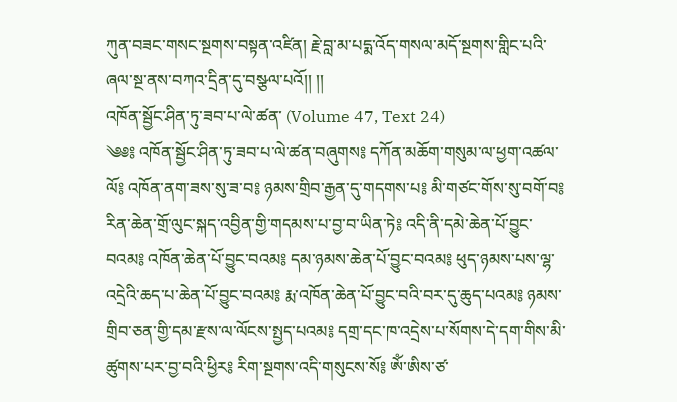ཀུན་བཟང་གསང་སྔགས་བསྟན་འཛིན། རྗེ་བླ་མ་པདྨ་འོད་གསལ་མདོ་སྔགས་གླིང་པའི་ཞལ་སྔ་ནས་བཀའ་དྲིན་དུ་བསྩལ་པའོ།། །།
འཁོན་སྦྱོང་ཤིན་ཏུ་ཟབ་པ་ལེ་ཚན་ (Volume 47, Text 24)
༄༅༔ འཁོན་སྦྱོང་ཤིན་ཏུ་ཟབ་པ་ལེ་ཚན་བཞུགས༔ དཀོན་མཆོག་གསུམ་ལ་ཕྱག་འཚལ་ལོ༔ འཁོན་ནག་ཟས་སུ་ཟ་བ༔ ཉམས་གྲིབ་རྒྱན་དུ་གདགས་པ༔ མི་གཙང་གོས་སུ་བགོ་བ༔ རིན་ཆེན་གྲོ་ལུང་སྐད་འབྱིན་གྱི་གདམས་པ་བྱ་བ་ཡིན་ཏེ༔ འདི་ནི་དམེ་ཆེན་པོ་བྱུང་བའམ༔ འཁོན་ཆེན་པོ་བྱུང་བའམ༔ དམ་ཉམས་ཆེན་པོ་བྱུང་བའམ༔ ཕུད་ཉམས་པས་ལྷ་འདྲེའི་ཆད་པ་ཆེན་པོ་བྱུང་བའམ༔ རྨ་འཁོན་ཆེན་པོ་བྱུང་བའི་བར་དུ་ཆུད་པའམ༔ ཉམས་གྲིབ་ཅན་གྱི་དམ་རྫས་ལ་ལོངས་སྤྱད་པའམ༔ དགྲ་དང་ཁ་འདྲེས་པ་སོགས་དེ་དག་གིས་མི་ཚུགས་པར་བྱ་བའི་ཕྱིར༔ རིག་སྔགས་འདི་གསུངས་སོ༔ ཨོཾ་ཨིས་ཙ་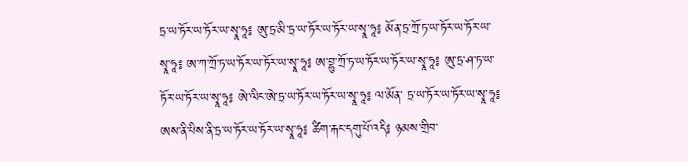ཏྲ་ཡ་ཏོར་ཡ་ཏོར་ཡ་སྭཱ་ཧཱ༔ ཨུ་ཏྲ་མི་ཏྲ་ཡ་ཏོར་ཡ་ཏོར་ཡ་སྭཱ་ཧཱ༔ མོན་ཏྲ་ཀྲོ་ཏ་ཡ་ཏོར་ཡ་ཏོར་ཡ་སྭཱ་ཧཱ༔ ཨ་ཀ་ཀྲོ་ཏ་ཡ་ཏོར་ཡ་ཏོར་ཡ་སྭཱ་ཧཱ༔ ཨ་བྷུ་ཀྲོ་ཏ་ཡ་ཏོར་ཡ་ཏོར་ཡ་སྭཱ་ཧཱ༔ ཨུ་ཏྲ་ཤ་ཏ་ཡ་ཏོར་ཡ་ཏོར་ཡ་སྭཱ་ཧཱ༔ ཨེ་ལིང་ཨེ་ཏྲ་ཡ་ཏོར་ཡ་ཏོར་ཡ་སྭཱ་ཧཱ༔ ལ་མོན་ ཏྲ་ཡ་ཏོར་ཡ་ཏོར་ཡ་སྭཱ་ཧཱ༔ ཨས་ནི་པིས་ནི་ཏྲ་ཡ་ཏོར་ཡ་ཏོར་ཡ་སྭཱ་ཧཱ༔ ཚིག་རྐང་དགུ་པོ་འདི༔ ཉམས་གྲིབ་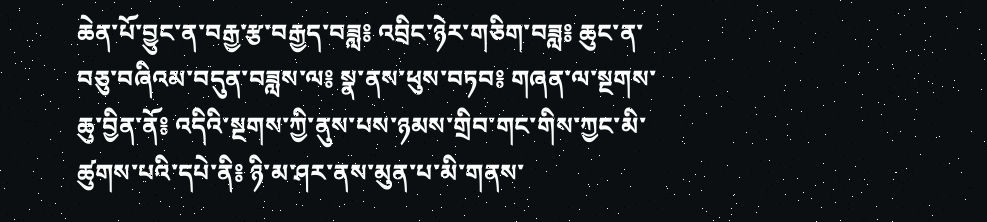ཆེན་པོ་བྱུང་ན་བརྒྱ་རྩ་བརྒྱད་བཟླ༔ འབྲིང་ཉེར་གཅིག་བཟླ༔ ཆུང་ན་བཅུ་བཞིའམ་བདུན་བཟླས་ལ༔ སྣ་ནས་ཕུས་བཏབ༔ གཞན་ལ་སྔགས་ཆུ་བྱིན་ནོ༔ འདིའི་སྔགས་ཀྱི་ནུས་པས་ཉམས་གྲིབ་གང་གིས་ཀྱང་མི་ཚུགས་པའི་དཔེ་ནི༔ ཉི་མ་ཤར་ནས་མུན་པ་མི་གནས་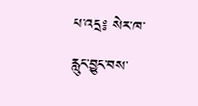པ་འདྲ༔ སེར་ཁ་རླུང་བྱུང་བས་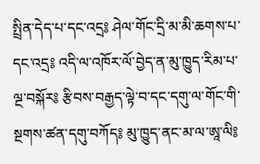སྤྲིན་དེད་པ་དང་འདྲ༔ ཤེལ་གོང་དྲི་མ་མི་ཆགས་པ་དང་འདྲ༔ འདི་ལ་འཁོར་ལོ་བྱེད་ན་མུ་ཁྱུད་རིམ་པ་ལྔ་བསྐོར༔ རྩིབས་བརྒྱད་ལྟེ་བ་དང་དགུ་ལ་གོང་གི་སྔགས་ཚན་དགུ་བཀོད༔ མུ་ཁྱུད་ནང་མ་ལ་ཨཱ་ལི༔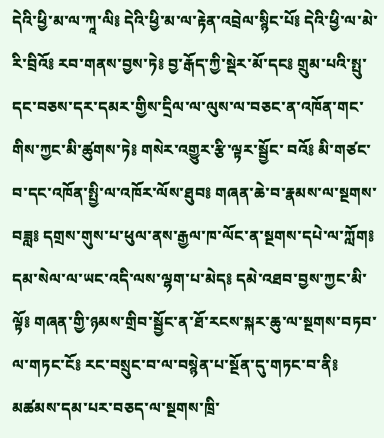དེའི་ཕྱི་མ་ལ་ཀཱ་ལི༔ དེའི་ཕྱི་མ་ལ་རྟེན་འབྲེལ་སྙིང་པོ༔ དེའི་ཕྱི་ལ་མེ་རི་བྲིའོ༔ རབ་གནས་བྱས་ཏེ༔ བྱ་རྒོད་ཀྱི་སྡེར་མོ་དང༔ གྲུམ་པའི་སྤུ་དང་བཅས་དར་དམར་གྱིས་དྲིལ་ལ་ལུས་ལ་བཅང་ན་འཁོན་གང་གིས་ཀྱང་མི་ཚུགས་ཏེ༔ གསེར་འགྱུར་རྩི་ལྟར་སྦྱོང་ བའོ༔ མི་གཙང་བ་དང་འཁོན་སྤྱི་ལ་འཁོར་ལོས་ཐུབ༔ གཞན་ཆེ་བ་རྣམས་ལ་སྔགས་བཟླ༔ དགྲས་གུས་པ་ཕུལ་ནས་རྒྱལ་ཁ་ལོང་ན་སྔགས་དཔེ་ལ་ཀློག༔ དམ་སེལ་ལ་ཡང་འདི་ལས་ལྷག་པ་མེད༔ དམེ་འཐབ་བྱས་ཀྱང་མི་ལྟོ༔ གཞན་གྱི་ཉམས་གྲིབ་སྦྱོང་ན་ཐོ་རངས་སྐར་ཆུ་ལ་སྔགས་བཏབ་ལ་གཏང་ངོ༔ རང་བསྲུང་བ་ལ་བསྙེན་པ་སྔོན་དུ་གཏང་བ་ནི༔ མཚམས་དམ་པར་བཅད་ལ་སྔགས་ཁྲི་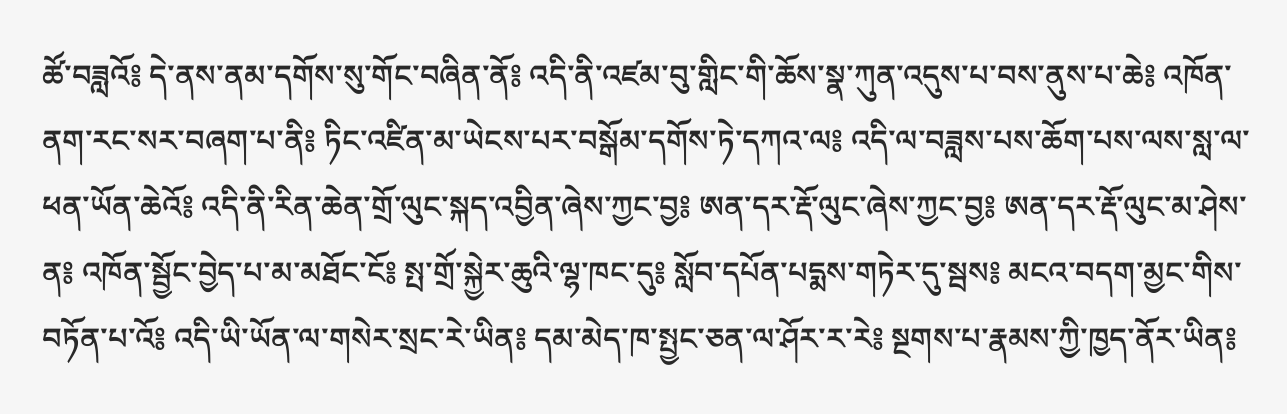ཚོ་བཟླའོ༔ དེ་ནས་ནམ་དགོས་སུ་གོང་བཞིན་ནོ༔ འདི་ནི་འཛམ་བུ་གླིང་གི་ཆོས་སྣ་ཀུན་འདུས་པ་བས་ནུས་པ་ཆེ༔ འཁོན་ནག་རང་སར་བཞག་པ་ནི༔ ཏིང་འཛིན་མ་ཡེངས་པར་བསྒོམ་དགོས་ཏེ་དཀའ་ལ༔ འདི་ལ་བཟླས་པས་ཆོག་པས་ལས་སླ་ལ་ཕན་ཡོན་ཆེའོ༔ འདི་ནི་རིན་ཆེན་གྲོ་ལུང་སྐད་འབྱིན་ཞེས་ཀྱང་བྱ༔ ཨན་དར་རྡོ་ལུང་ཞེས་ཀྱང་བྱ༔ ཨན་དར་རྡོ་ལུང་མ་ཤེས་ན༔ འཁོན་སྦྱོང་བྱེད་པ་མ་མཐོང་ངོ༔ སྤ་གྲོ་སྐྱེར་ཆུའི་ལྷ་ཁང་དུ༔ སློབ་དཔོན་པདྨས་གཏེར་དུ་སྦས༔ མངའ་བདག་མྱང་གིས་བཏོན་པ་འོ༔ འདི་ཡི་ཡོན་ལ་གསེར་སྲང་རེ་ཡིན༔ དམ་མེད་ཁ་སྤྱང་ཅན་ལ་ཤོར་ར་རེ༔ སྔགས་པ་རྣམས་ཀྱི་ཁྱད་ནོར་ཡིན༔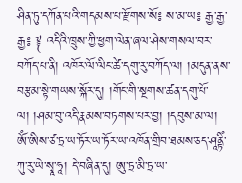ཤིན་ཏུ་དཀོན་པའི་གདམས་པ་རྫོགས་སོ༔ ས་མ་ཡ༔ རྒྱ་རྒྱ་རྒྱ༔ ༈ འདིའི་ཁྲུས་ཀྱི་ཕྱག་ལེན་ཞལ་ཤེས་གསལ་བར་བཀོད་པ་ནི། འཁོར་ལོ་ལིང་ཚེ་དགུ་རུ་བཀོད་ལ། །མདུན་ནས་བརྩམ་སྟེ་གཡས་སྐོར་དུ། །གོང་གི་སྔགས་ཚན་དགུ་པོ་ལ། །ཤམ་བུ་འདི་རྣམས་བཏགས་པར་བྱ། །དབུས་མ་ལ། ཨོཾ་ཨིས་ཙ་ཏྲ་ཡ་ཏོར་ཡ་ཏོར་ཡ་འཁོན་གྲིབ་ཐམས་ཅད་ཤཱནྟིཾ་ཀུ་རུ་ཡེ་སྭཱ་ཧཱ། དེ་བཞིན་དུ། ཨུ་ཏྲ་མི་ཏྲ་ཡ་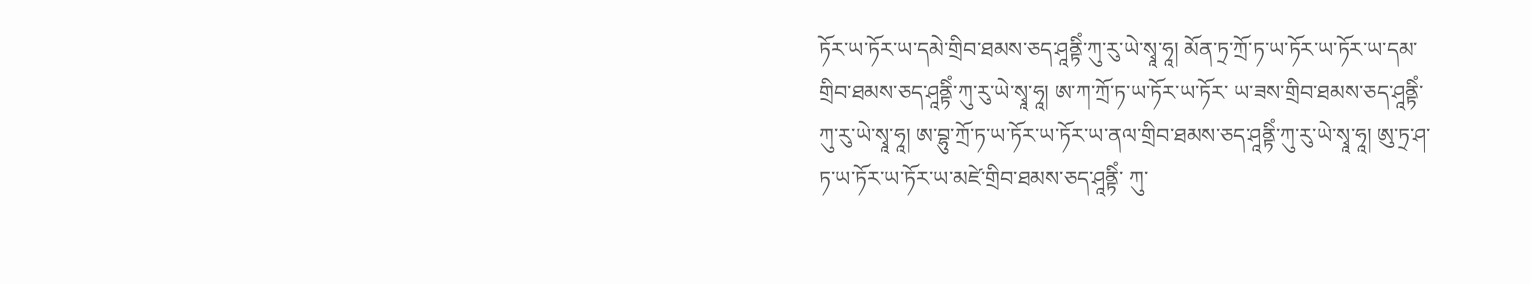ཏོར་ཡ་ཏོར་ཡ་དམེ་གྲིབ་ཐམས་ཅད་ཤཱནྟིཾ་ཀུ་རུ་ཡེ་སྭཱ་ཧཱ། མོན་ཏྲ་ཀྲོ་ཏ་ཡ་ཏོར་ཡ་ཏོར་ཡ་དམ་གྲིབ་ཐམས་ཅད་ཤཱནྟིཾ་ཀུ་རུ་ཡེ་སྭཱ་ཧཱ། ཨ་ཀ་ཀྲོ་ཏ་ཡ་ཏོར་ཡ་ཏོར་ ཡ་ཟས་གྲིབ་ཐམས་ཅད་ཤཱནྟིཾ་ཀུ་རུ་ཡེ་སྭཱ་ཧཱ། ཨ་བྷུ་ཀྲོ་ཏ་ཡ་ཏོར་ཡ་ཏོར་ཡ་ནལ་གྲིབ་ཐམས་ཅད་ཤཱནྟིཾ་ཀུ་རུ་ཡེ་སྭཱ་ཧཱ། ཨུ་ཏྲ་ཤ་ཏ་ཡ་ཏོར་ཡ་ཏོར་ཡ་མཛེ་གྲིབ་ཐམས་ཅད་ཤཱནྟིཾ་ ཀུ་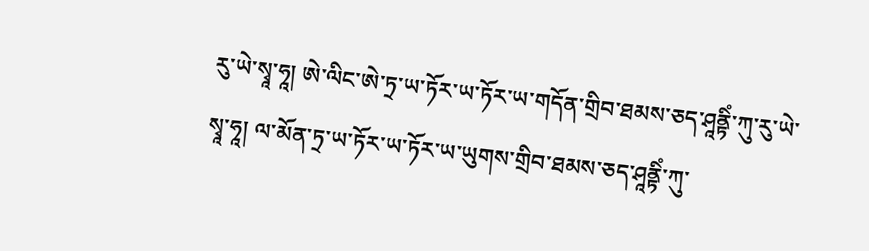རུ་ཡེ་སྭཱ་ཧཱ། ཨེ་ལིང་ཨེ་ཏྲ་ཡ་ཏོར་ཡ་ཏོར་ཡ་གདོན་གྲིབ་ཐམས་ཅད་ཤཱནྟིཾ་ཀུ་རུ་ཡེ་སྭཱ་ཧཱ། ལ་མོན་ཏྲ་ཡ་ཏོར་ཡ་ཏོར་ཡ་ཡུགས་གྲིབ་ཐམས་ཅད་ཤཱནྟིཾ་ཀུ་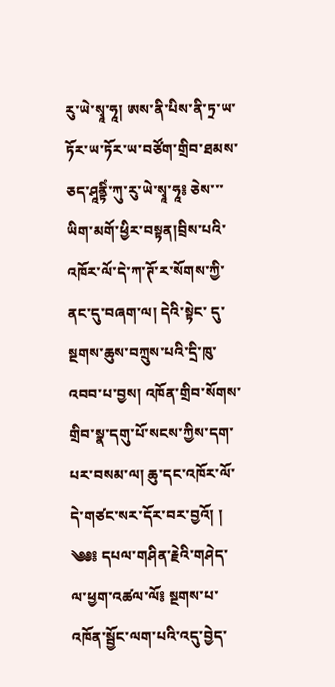རུ་ཡེ་སྭཱ་ཧཱ། ཨས་ནི་པིས་ནི་ཏྲ་ཡ་ཏོར་ཡ་ཏོར་ཡ་བཙོག་གྲིབ་ཐམས་ཅད་ཤཱནྟིཾ་ཀུ་རུ་ཡེ་སྭཱ་ཧཱ༔ ཅེས་་་ཡིག་མགོ་ཕྱིར་བསྟན།བྲིས་པའི་འཁོར་ལོ་དེ་ཀ་ཊོ་ར་སོགས་ཀྱི་ནང་དུ་བཞག་ལ། དེའི་སྟེང་ དུ་སྔགས་ཆུས་བཀྲུས་པའི་དྲི་ཁུ་འབབ་པ་བྱས། འཁོན་གྲིབ་སོགས་གྲིབ་སྣ་དགུ་པོ་སངས་ཀྱིས་དག་པར་བསམ་ལ། ཆུ་དང་འཁོར་ལོ་དེ་གཙང་སར་དོར་བར་བྱའོ། ། ༄༅༔ དཔལ་གཤིན་རྗེའི་གཤེད་ལ་ཕྱག་འཚལ་ལོ༔ སྔགས་པ་འཁོན་སྦྱོང་ལག་པའི་འདུ་བྱེད་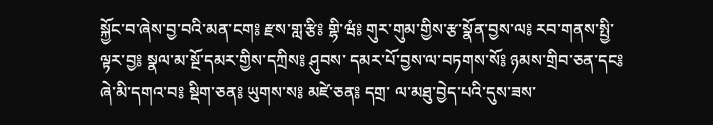སྐྱོང་བ་ཞེས་བྱ་བའི་མན་ངག༔ རྫས་གླ་རྩི༔ གྷི་ཝཾ༔ གུར་གུམ་གྱིས་རྩ་སྣོན་བྱས་ལ༔ རབ་གནས་སྤྱི་ལྟར་བྱ༔ སྣལ་མ་སྔོ་དམར་གྱིས་དཀྲིས༔ ཤུབས་ དམར་པོ་བྱས་ལ་བཏགས་སོ༔ ཉམས་གྲིབ་ཅན་དང༔ ཞེ་མི་དགའ་བ༔ སྡིག་ཅན༔ ཡུགས་ས༔ མཛེ་ཅན༔ དགྲ་ ལ་མཐུ་བྱེད་པའི་དུས་ཟས་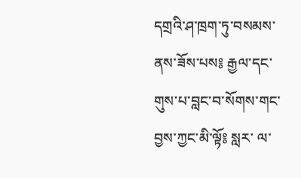དགྲའི་ཤ་ཁྲག་ཏུ་བསམས་ནས་ཟོས་པས༔ རྒྱལ་དང་གུས་པ་བླང་བ་སོགས་གང་བྱས་ཀྱང་མི་ལྟོ༔ སླར་ ལ་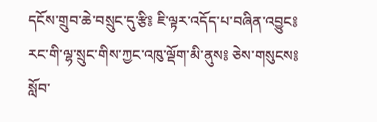དངོས་གྲུབ་ཆེ་བསྲུང་དུ་རྩི༔ ཇི་ལྟར་འདོད་པ་བཞིན་འབྱུང༔ རང་གི་ལྷ་སྲུང་གིས་ཀྱང་འཁུ་ལྡོག་མི་ནུས༔ ཅེས་གསུངས༔ སློབ་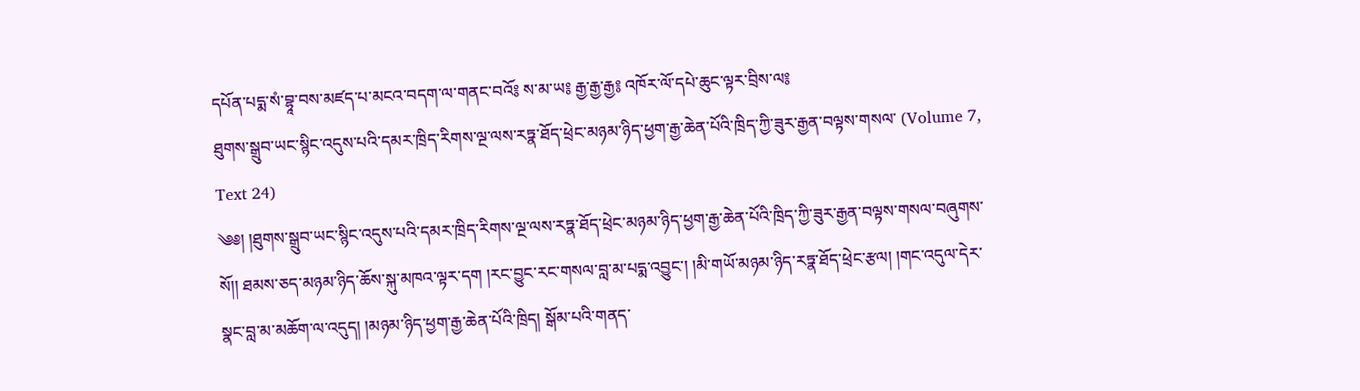དཔོན་པདྨ་སཾ་བྷཱ་བས་མཛད་པ་མངའ་བདག་ལ་གནང་བའོ༔ ས་མ་ཡ༔ རྒྱ་རྒྱ་རྒྱ༔ འཁོར་ལོ་དཔེ་ཆུང་ལྟར་བྲིས་ལ༔
ཐུགས་སྒྲུབ་ཡང་སྙིང་འདུས་པའི་དམར་ཁྲིད་རིགས་ལྔ་ལས་རཏྣ་ཐོད་ཕྲེང་མཉམ་ཉིད་ཕྱག་རྒྱ་ཆེན་པོའི་ཁྲིད་ཀྱི་ཟུར་རྒྱན་བལྟས་གསལ་ (Volume 7, Text 24)
༄༅། །ཐུགས་སྒྲུབ་ཡང་སྙིང་འདུས་པའི་དམར་ཁྲིད་རིགས་ལྔ་ལས་རཏྣ་ཐོད་ཕྲེང་མཉམ་ཉིད་ཕྱག་རྒྱ་ཆེན་པོའི་ཁྲིད་ཀྱི་ཟུར་རྒྱན་བལྟས་གསལ་བཞུགས་སོ།། ཐམས་ཅད་མཉམ་ཉིད་ཆོས་སྐུ་མཁའ་ལྟར་དག །རང་བྱུང་རང་གསལ་བླ་མ་པདྨ་འབྱུང་། །མི་གཡོ་མཉམ་ཉིད་རཏྣ་ཐོད་ཕྲེང་རྩལ། །གང་འདུལ་དེར་སྣང་བླ་མ་མཆོག་ལ་འདུད། །མཉམ་ཉིད་ཕྱག་རྒྱ་ཆེན་པོའི་ཁྲིད། སྒོམ་པའི་གནད་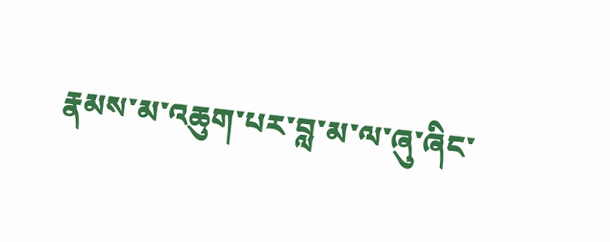རྣམས་མ་འཆུག་པར་བླ་མ་ལ་ཞུ་ཞིང་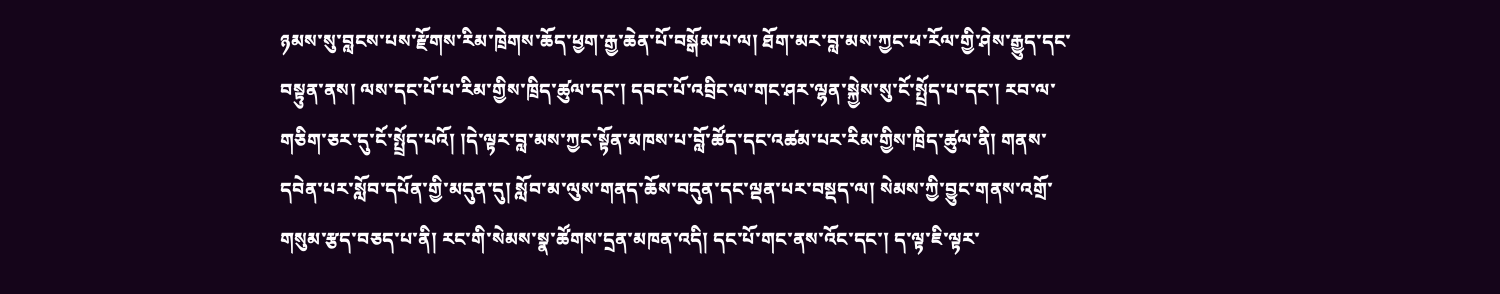ཉམས་སུ་བླངས་པས་རྫོགས་རིམ་ཁྲེགས་ཆོད་ཕྱག་རྒྱ་ཆེན་པོ་བསྒོམ་པ་ལ། ཐོག་མར་བླ་མས་ཀྱང་ཕ་རོལ་གྱི་ཤེས་རྒྱུད་དང་བསྟུན་ནས། ལས་དང་པོ་པ་རིམ་གྱིས་ཁྲིད་ཚུལ་དང་། དབང་པོ་འབྲིང་ལ་གང་ཤར་ལྷན་སྐྱེས་སུ་ངོ་སྤྲོད་པ་དང་། རབ་ལ་གཅིག་ཅར་དུ་ངོ་སྤྲོད་པའོ། །དེ་ལྟར་བླ་མས་ཀྱང་སྟོན་མཁས་པ་བློ་ཚོད་དང་འཚམ་པར་རིམ་གྱིས་ཁྲིད་ཚུལ་ནི། གནས་དབེན་པར་སློབ་དཔོན་གྱི་མདུན་དུ། སློབ་མ་ལུས་གནད་ཆོས་བདུན་དང་ལྡན་པར་བསྡད་ལ། སེམས་ཀྱི་བྱུང་གནས་འགྲོ་གསུམ་རྩད་བཅད་པ་ནི། རང་གི་སེམས་སྣ་ཚོགས་དྲན་མཁན་འདི། དང་པོ་གང་ནས་འོང་དང་། ད་ལྟ་ཇི་ལྟར་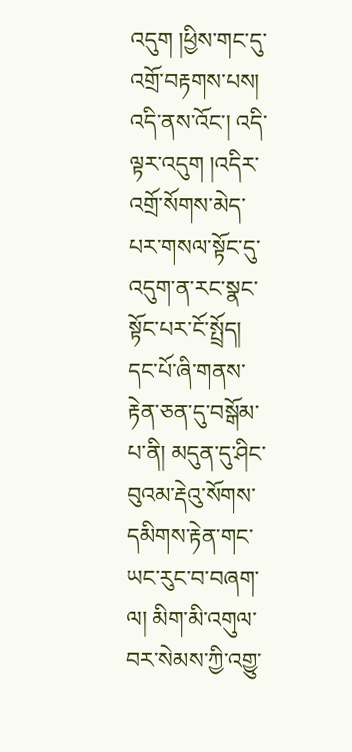འདུག །ཕྱིས་གང་དུ་འགྲོ་བརྟགས་པས། འདི་ནས་འོང་། འདི་ལྟར་འདུག །འདིར་འགྲོ་སོགས་མེད་པར་གསལ་སྟོང་དུ་འདུག་ན་རང་སྣང་སྟོང་པར་ངོ་སྤྲོད། དང་པོ་ཞི་གནས་རྟེན་ཅན་དུ་བསྒོམ་པ་ནི། མདུན་དུ་ཤིང་བུའམ་རྡེའུ་སོགས་དམིགས་རྟེན་གང་ཡང་རུང་བ་བཞག་ལ། མིག་མི་འགུལ་བར་སེམས་ཀྱི་འགྱུ་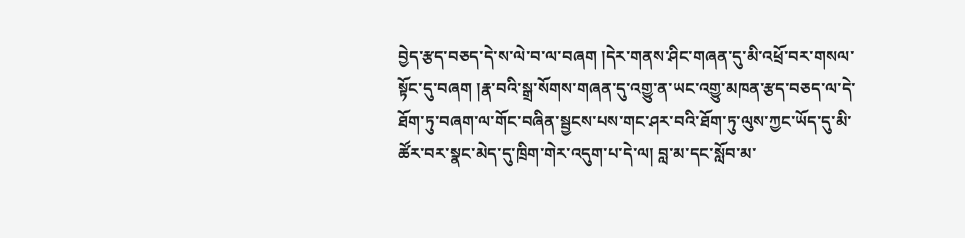བྱེད་རྩད་བཅད་དེ་ས་ལེ་བ་ལ་བཞག །དེར་གནས་ཤིང་གཞན་དུ་མི་འཕྲོ་བར་གསལ་སྟོང་དུ་བཞག །རྣ་བའི་སྒྲ་སོགས་གཞན་དུ་འགྱུ་ན་ཡང་འགྱུ་མཁན་རྩད་བཅད་ལ་དེ་ཐོག་ཏུ་བཞག་ལ་གོང་བཞིན་སྦྱངས་པས་གང་ཤར་བའི་ཐོག་ཏུ་ལུས་ཀྱང་ཡོད་དུ་མི་ཚོར་བར་སྣང་མེད་དུ་ཁྲིག་གེར་འདུག་པ་དེ་ལ། བླ་མ་དང་སློབ་མ་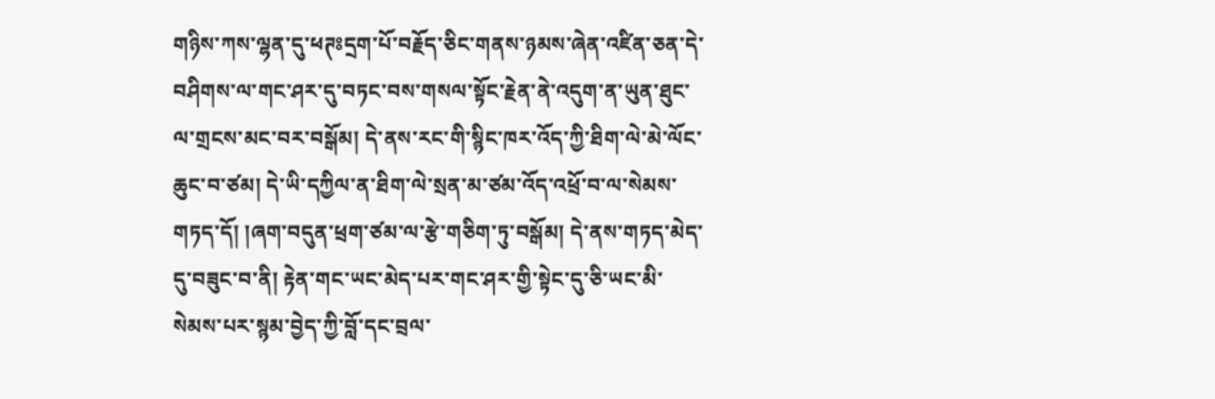གཉིས་ཀས་ལྷན་དུ་ཕཊཿདྲག་པོ་བརྗོད་ཅིང་གནས་ཉམས་ཞེན་འཛིན་ཅན་དེ་བཤིགས་ལ་གང་ཤར་དུ་བཏང་བས་གསལ་སྟོང་རྗེན་ནེ་འདུག་ན་ཡུན་ཐུང་ལ་གྲངས་མང་བར་བསྒོམ། དེ་ནས་རང་གི་སྙིང་ཁར་འོད་ཀྱི་ཐིག་ལེ་མེ་ལོང་ཆུང་བ་ཙམ། དེ་ཡི་དཀྱིལ་ན་ཐིག་ལེ་སྲན་མ་ཙམ་འོད་འཕྲོ་བ་ལ་སེམས་གཏད་དོ། །ཞག་བདུན་ཕྲག་ཙམ་ལ་རྩེ་གཅིག་ཏུ་བསྒོམ། དེ་ནས་གཏད་མེད་དུ་བཟུང་བ་ནི། རྟེན་གང་ཡང་མེད་པར་གང་ཤར་གྱི་སྟེང་དུ་ཅི་ཡང་མི་སེམས་པར་སྙམ་བྱེད་ཀྱི་བློ་དང་བྲལ་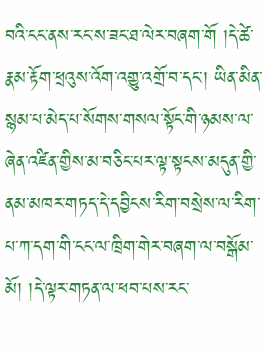བའི་ངང་ནས་རང་ས་ཟང་ཐ་ལེར་བཞག་གོ །དེ་ཚེ་རྣམ་རྟོག་ཕྲའུས་འོག་འགྱུ་འགྲོ་བ་དང་། ཡིན་མིན་སྙམ་པ་མེད་པ་སོགས་གསལ་སྟོང་གི་ཉམས་ལ་ཞེན་འཛིན་གྱིས་མ་བཅིང་པར་ལྟ་སྟངས་མདུན་གྱི་ནམ་མཁར་གཏད་དེ་དབྱིངས་རིག་བསྲེས་ལ་རིག་པ་ཀ་དག་གི་ངང་ལ་ཁྲིག་གེར་བཞག་ལ་བསྒོམ་མོ། །དེ་ལྟར་གཏན་ལ་ཕབ་པས་རང་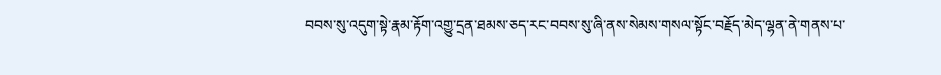བབས་སུ་འདུག་སྟེ་རྣམ་རྟོག་འགྱུ་དྲན་ཐམས་ཅད་རང་བབས་སུ་ཞི་ནས་སེམས་གསལ་སྟོང་བརྗོད་མེད་ལྷན་ནེ་གནས་པ་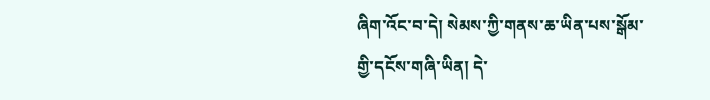ཞིག་འོང་བ་དེ། སེམས་ཀྱི་གནས་ཆ་ཡིན་པས་སྒོམ་གྱི་དངོས་གཞི་ཡིན། དེ་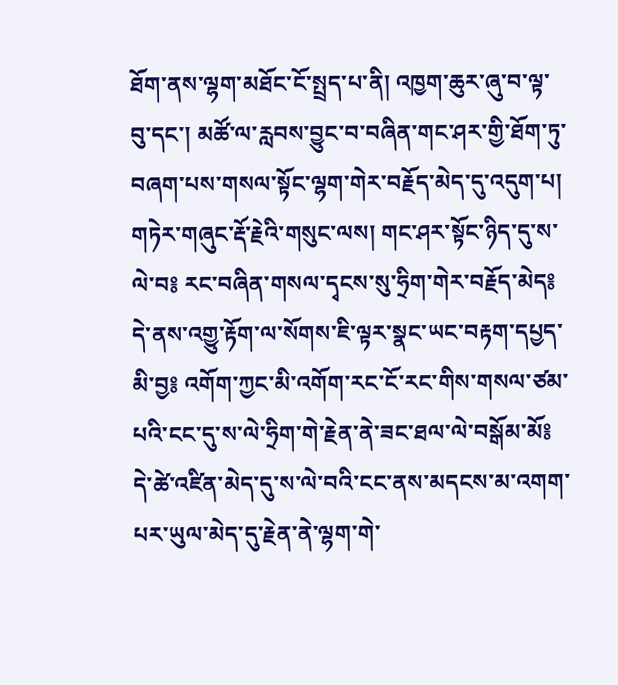ཐོག་ནས་ལྷག་མཐོང་ངོ་སྤྲད་པ་ནི། འཁྱག་ཆུར་ཞུ་བ་ལྟ་བུ་དང་། མཚོ་ལ་རླབས་བྱུང་བ་བཞིན་གང་ཤར་གྱི་ཐོག་ཏུ་བཞག་པས་གསལ་སྟོང་ལྷག་གེར་བརྗོད་མེད་དུ་འདུག་པ། གཏེར་གཞུང་རྡོ་རྗེའི་གསུང་ལས། གང་ཤར་སྟོང་ཉིད་དུ་ས་ལེ་བ༔ རང་བཞིན་གསལ་དྭངས་སུ་ཧྲིག་གེར་བརྗོད་མེད༔ དེ་ནས་འགྱུ་རྟོག་ལ་སོགས་ཇི་ལྟར་སྣང་ཡང་བརྟག་དཔྱད་མི་བྱ༔ འགོག་ཀྱང་མི་འགོག་རང་ངོ་རང་གིས་གསལ་ཙམ་པའི་ངང་དུ་ས་ལེ་ཧྲིག་གེ་རྗེན་ནེ་ཟང་ཐལ་ལེ་བསྒོམ་མོ༔ དེ་ཚེ་འཛིན་མེད་དུ་ས་ལེ་བའི་ངང་ནས་མདངས་མ་འགག་པར་ཡུལ་མེད་དུ་རྗེན་ནེ་ལྷག་གེ་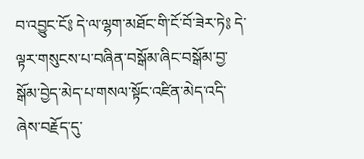བ་འབྱུང་ངོ༔ དེ་ལ་ལྷག་མཐོང་གི་ངོ་བོ་ཟེར་ཏེ༔ དེ་ལྟར་གསུངས་པ་བཞིན་བསྒོམ་ཞིང་བསྒོམ་བྱ་སྒོམ་བྱེད་མེད་པ་གསལ་སྟོང་འཛིན་མེད་འདི་ཞེས་བརྗོད་དུ་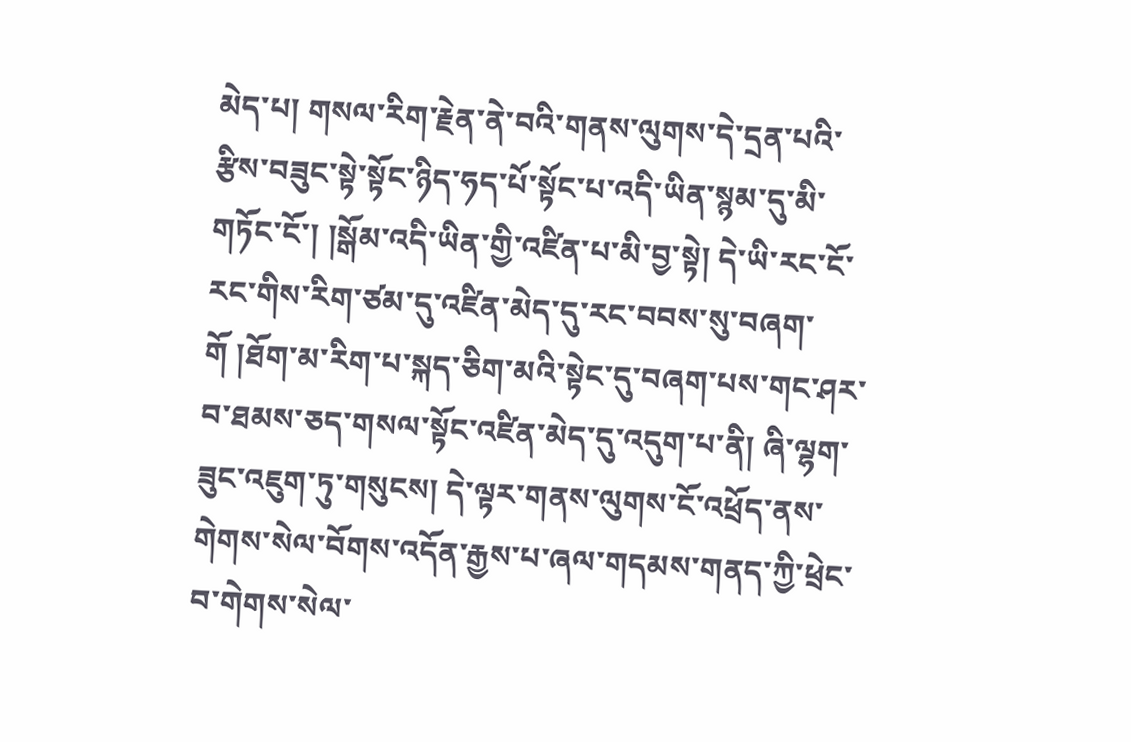མེད་པ། གསལ་རིག་རྗེན་ནེ་བའི་གནས་ལུགས་དེ་དྲན་པའི་རྩིས་བཟུང་སྟེ་སྟོང་ཉིད་ཧད་པོ་སྟོང་པ་འདི་ཡིན་སྙམ་དུ་མི་གཏོང་ངོ་། །སྒོམ་འདི་ཡིན་གྱི་འཛིན་པ་མི་བྱ་སྟེ། དེ་ཡི་རང་ངོ་རང་གིས་རིག་ཙམ་དུ་འཛིན་མེད་དུ་རང་བབས་སུ་བཞག་གོ །ཐོག་མ་རིག་པ་སྐད་ཅིག་མའི་སྟེང་དུ་བཞག་པས་གང་ཤར་བ་ཐམས་ཅད་གསལ་སྟོང་འཛིན་མེད་དུ་འདུག་པ་ནི། ཞི་ལྷག་ཟུང་འཇུག་ཏུ་གསུངས། དེ་ལྟར་གནས་ལུགས་ངོ་འཕྲོད་ནས་གེགས་སེལ་བོགས་འདོན་རྒྱས་པ་ཞལ་གདམས་གནད་ཀྱི་ཕྲེང་བ་གེགས་སེལ་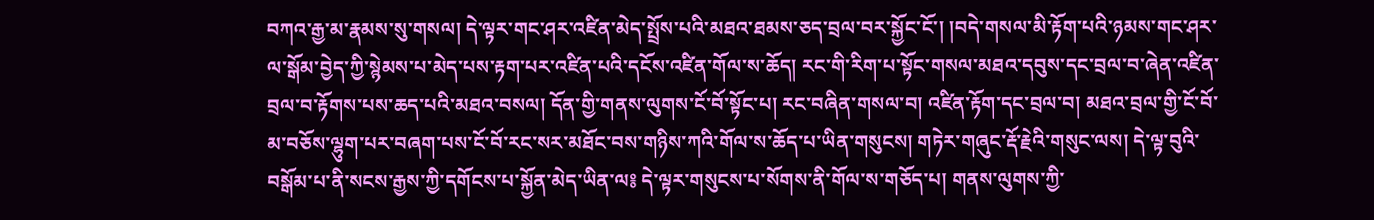བཀའ་རྒྱ་མ་རྣམས་སུ་གསལ། དེ་ལྟར་གང་ཤར་འཛིན་མེད་སྤྲོས་པའི་མཐའ་ཐམས་ཅད་བྲལ་བར་སྐྱོང་ངོ་། །བདེ་གསལ་མི་རྟོག་པའི་ཉམས་གང་ཤར་ལ་སྒོམ་བྱེད་ཀྱི་སྙེམས་པ་མེད་པས་རྟག་པར་འཛིན་པའི་དངོས་འཛིན་གོལ་ས་ཆོད། རང་གི་རིག་པ་སྟོང་གསལ་མཐའ་དབུས་དང་བྲལ་བ་ཞེན་འཛིན་བྲལ་བ་རྟོགས་པས་ཆད་པའི་མཐའ་བསལ། དོན་གྱི་གནས་ལུགས་ངོ་བོ་སྟོང་པ། རང་བཞིན་གསལ་བ། འཛིན་རྟོག་དང་བྲལ་བ། མཐའ་བྲལ་གྱི་ངོ་བོ་མ་བཅོས་ལྷུག་པར་བཞག་པས་ངོ་བོ་རང་སར་མཐོང་བས་གཉིས་ཀའི་གོལ་ས་ཆོད་པ་ཡིན་གསུངས། གཏེར་གཞུང་རྡོ་རྗེའི་གསུང་ལས། དེ་ལྟ་བུའི་བསྒོམ་པ་ནི་སངས་རྒྱས་ཀྱི་དགོངས་པ་སྐྱོན་མེད་ཡིན་ལ༔ དེ་ལྟར་གསུངས་པ་སོགས་ནི་གོལ་ས་གཅོད་པ། གནས་ལུགས་ཀྱི་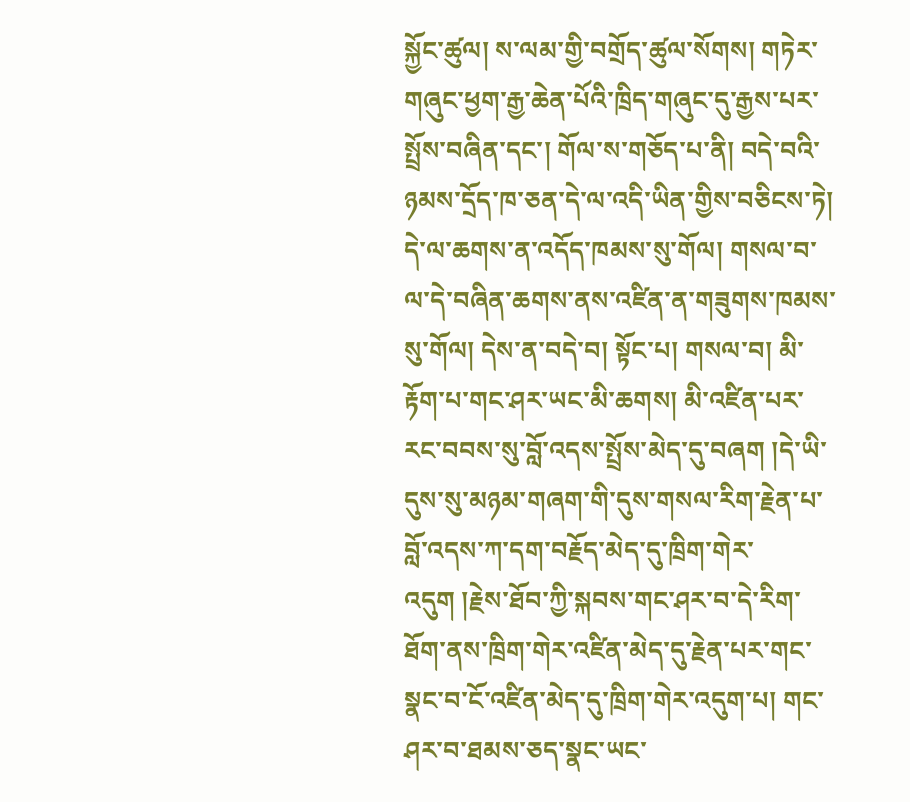སྐྱོང་ཚུལ། ས་ལམ་གྱི་བགྲོད་ཚུལ་སོགས། གཏེར་གཞུང་ཕྱག་རྒྱ་ཆེན་པོའི་ཁྲིད་གཞུང་དུ་རྒྱས་པར་སྤྲོས་བཞིན་དང་། གོལ་ས་གཅོད་པ་ནི། བདེ་བའི་ཉམས་དྲོད་ཁ་ཅན་དེ་ལ་འདི་ཡིན་གྱིས་བཅིངས་ཏེ། དེ་ལ་ཆགས་ན་འདོད་ཁམས་སུ་གོལ། གསལ་བ་ལ་དེ་བཞིན་ཆགས་ནས་འཛིན་ན་གཟུགས་ཁམས་སུ་གོལ། དེས་ན་བདེ་བ། སྟོང་པ། གསལ་བ། མི་རྟོག་པ་གང་ཤར་ཡང་མི་ཆགས། མི་འཛིན་པར་རང་བབས་སུ་བློ་འདས་སྤྲོས་མེད་དུ་བཞག །དེ་ཡི་དུས་སུ་མཉམ་གཞག་གི་དུས་གསལ་རིག་རྗེན་པ་བློ་འདས་ཀ་དག་བརྗོད་མེད་དུ་ཁྲིག་གེར་འདུག །རྗེས་ཐོབ་ཀྱི་སྐབས་གང་ཤར་བ་དེ་རིག་ཐོག་ནས་ཁྲིག་གེར་འཛིན་མེད་དུ་རྗེན་པར་གང་སྣང་བ་ངོ་འཛིན་མེད་དུ་ཁྲིག་གེར་འདུག་པ། གང་ཤར་བ་ཐམས་ཅད་སྣང་ཡང་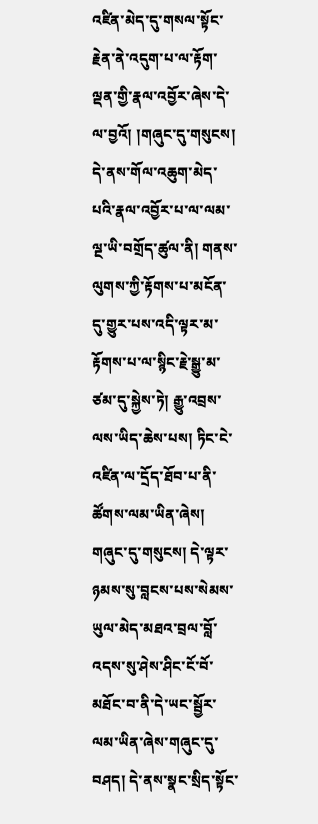འཛིན་མེད་དུ་གསལ་སྟོང་རྗེན་ནེ་འདུག་པ་ལ་རྟོག་ལྡན་གྱི་རྣལ་འབྱོར་ཞེས་དེ་ལ་བྱའོ། །གཞུང་དུ་གསུངས། དེ་ནས་གོལ་འཆུག་མེད་པའི་རྣལ་འབྱོར་པ་ལ་ལམ་ལྔ་ཡི་བགྲོད་ཚུལ་ནི། གནས་ལུགས་ཀྱི་རྟོགས་པ་མངོན་དུ་གྱུར་པས་འདི་ལྟར་མ་རྟོགས་པ་ལ་སྙིང་རྗེ་སྒྱུ་མ་ཙམ་དུ་སྐྱེས་ཏེ། རྒྱུ་འབྲས་ལས་ཡིད་ཆེས་པས། ཏིང་ངེ་འཛིན་ལ་དྲོད་ཐོབ་པ་ནི་ཚོགས་ལམ་ཡིན་ཞེས། གཞུང་དུ་གསུངས། དེ་ལྟར་ཉམས་སུ་བླངས་པས་སེམས་ཡུལ་མེད་མཐའ་བྲལ་བློ་འདས་སུ་ཤེས་ཤིང་ངོ་བོ་མཐོང་བ་ནི་དེ་ཡང་སྦྱོར་ལམ་ཡིན་ཞེས་གཞུང་དུ་བཤད། དེ་ནས་སྣང་སྲིད་སྟོང་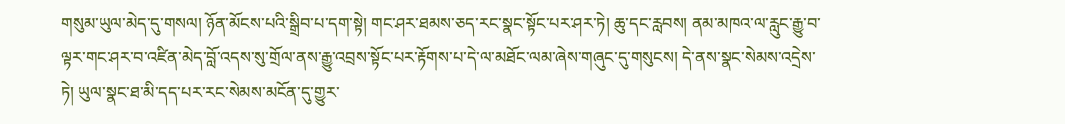གསུམ་ཡུལ་མེད་དུ་གསལ། ཉོན་མོངས་པའི་སྒྲིབ་པ་དག་སྟེ། གང་ཤར་ཐམས་ཅད་རང་སྣང་སྟོང་པར་ཤར་ཏེ། ཆུ་དང་རླབས། ནམ་མཁའ་ལ་རླུང་རྒྱུ་བ་ལྟར་གང་ཤར་བ་འཛིན་མེད་བློ་འདས་སུ་གྲོལ་ནས་རྒྱུ་འབྲས་སྟོང་པར་རྟོགས་པ་དེ་ལ་མཐོང་ལམ་ཞེས་གཞུང་དུ་གསུངས། དེ་ནས་སྣང་སེམས་འདྲེས་ཏེ། ཡུལ་སྣང་ཐ་མི་དད་པར་རང་སེམས་མངོན་དུ་གྱུར་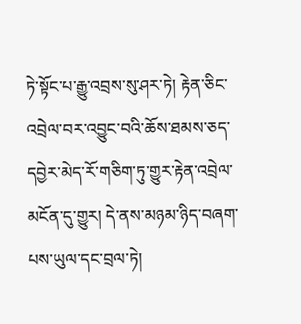ཏེ་སྟོང་པ་རྒྱུ་འབྲས་སུ་ཤར་ཏེ། རྟེན་ཅིང་འབྲེལ་བར་འབྱུང་བའི་ཆོས་ཐམས་ཅད་དབྱེར་མེད་རོ་གཅིག་ཏུ་གྱུར་རྟེན་འབྲེལ་མངོན་དུ་གྱུར། དེ་ནས་མཉམ་ཉིད་བཞག་པས་ཡུལ་དང་བྲལ་ཏེ།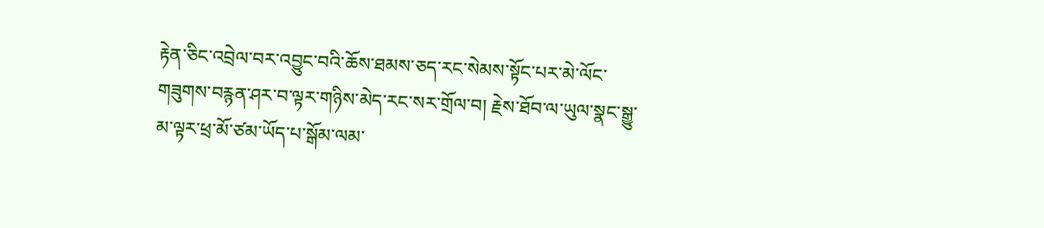རྟེན་ཅིང་འབྲེལ་བར་འབྱུང་བའི་ཆོས་ཐམས་ཅད་རང་སེམས་སྟོང་པར་མེ་ལོང་གཟུགས་བརྙན་ཤར་བ་ལྟར་གཉིས་མེད་རང་སར་གྲོལ་བ། རྗེས་ཐོབ་ལ་ཡུལ་སྣང་སྒྱུ་མ་ལྟར་ཕྲ་མོ་ཙམ་ཡོད་པ་སྒོམ་ལམ་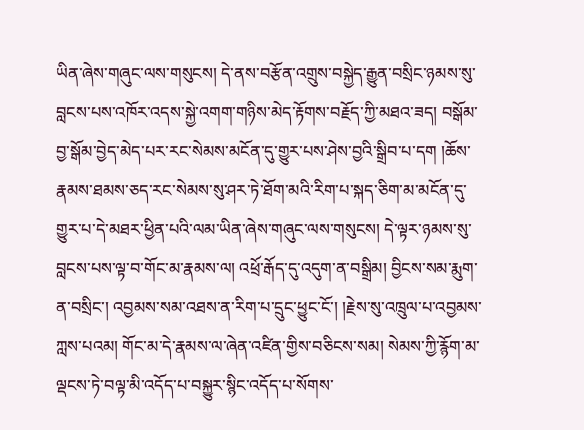ཡིན་ཞེས་གཞུང་ལས་གསུངས། དེ་ནས་བརྩོན་འགྲུས་བསྐྱེད་རྒྱུན་བསྲིང་ཉམས་སུ་བླངས་པས་འཁོར་འདས་སྐྱེ་འགག་གཉིས་མེད་རྟོགས་བརྗོད་ཀྱི་མཐའ་ཟད། བསྒོམ་བྱ་སྒོམ་བྱེད་མེད་པར་རང་སེམས་མངོན་དུ་གྱུར་པས་ཤེས་བྱའི་སྒྲིབ་པ་དག །ཆོས་རྣམས་ཐམས་ཅད་རང་སེམས་སུ་ཤར་ཏེ་ཐོག་མའི་རིག་པ་སྐད་ཅིག་མ་མངོན་དུ་གྱུར་པ་དེ་མཐར་ཕྱིན་པའི་ལམ་ཡིན་ཞེས་གཞུང་ལས་གསུངས། དེ་ལྟར་ཉམས་སུ་བླངས་པས་ལྟ་བ་གོང་མ་རྣམས་ལ། འཕྲོ་རྒོད་དུ་འདུག་ན་བསྒྲིམ། བྱིངས་སམ་རྨུག་ན་བསྲིང་། འབྱམས་སམ་འཐས་ན་རིག་པ་དྲུང་ཕྱུང་ངོ་། །རྗེས་སུ་འཁྲུལ་པ་འབྱམས་ཀླས་པའམ། གོང་མ་དེ་རྣམས་ལ་ཞེན་འཛིན་གྱིས་བཅིངས་སམ། སེམས་ཀྱི་རྙོག་མ་ལྡངས་ཏེ་བལྟ་མི་འདོད་པ་བསྐྱུར་སྙིང་འདོད་པ་སོགས་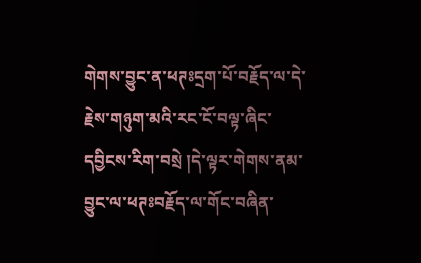གེགས་བྱུང་ན་ཕཊཿདྲག་པོ་བརྗོད་ལ་དེ་རྗེས་གཉུག་མའི་རང་ངོ་བལྟ་ཞིང་དབྱིངས་རིག་བསྲེ །དེ་ལྟར་གེགས་ནམ་བྱུང་ལ་ཕཊཿབརྗོད་ལ་གོང་བཞིན་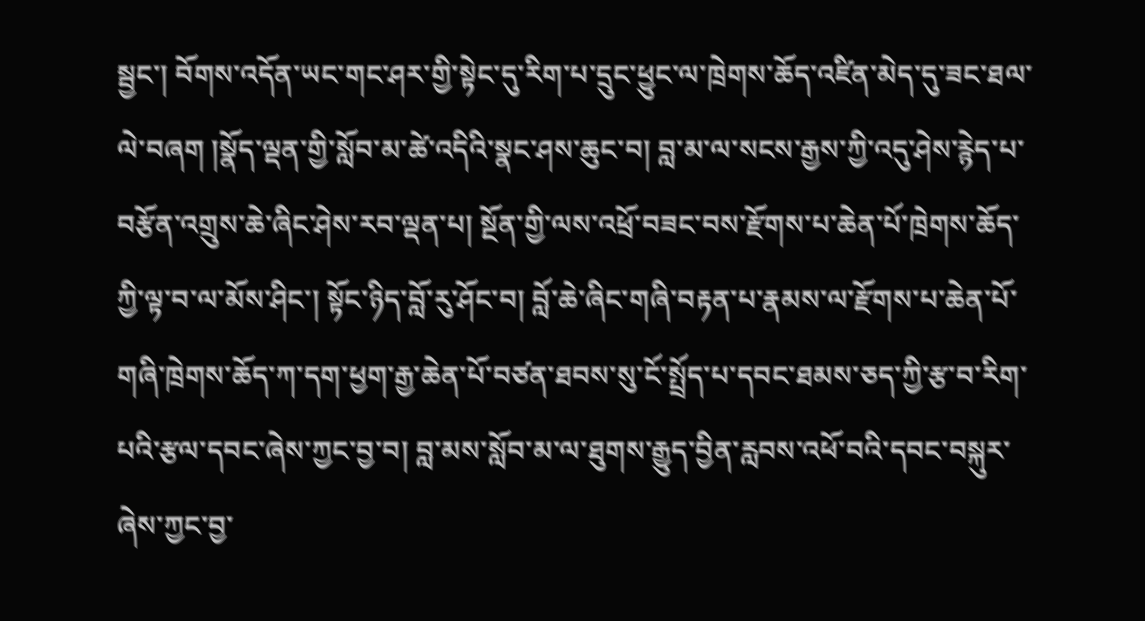སྦྱང་། བོགས་འདོན་ཡང་གང་ཤར་གྱི་སྟེང་དུ་རིག་པ་དྲུང་ཕྱུང་ལ་ཁྲེགས་ཆོད་འཛིན་མེད་དུ་ཟང་ཐལ་ལེ་བཞག །སྣོད་ལྡན་གྱི་སློབ་མ་ཚེ་འདིའི་སྣང་ཤས་ཆུང་བ། བླ་མ་ལ་སངས་རྒྱས་ཀྱི་འདུ་ཤེས་རྙེད་པ་བརྩོན་འགྲུས་ཆེ་ཞིང་ཤེས་རབ་ལྡན་པ། སྔོན་གྱི་ལས་འཕྲོ་བཟང་བས་རྫོགས་པ་ཆེན་པོ་ཁྲེགས་ཆོད་ཀྱི་ལྟ་བ་ལ་མོས་ཤིང་། སྟོང་ཉིད་བློ་རུ་ཤོང་བ། བློ་ཆེ་ཞིང་གཞི་བརྟན་པ་རྣམས་ལ་རྫོགས་པ་ཆེན་པོ་གཞི་ཁྲེགས་ཆོད་ཀ་དག་ཕྱག་རྒྱ་ཆེན་པོ་བཙན་ཐབས་སུ་ངོ་སྤྲོད་པ་དབང་ཐམས་ཅད་ཀྱི་རྩ་བ་རིག་པའི་རྩལ་དབང་ཞེས་ཀྱང་བྱ་བ། བླ་མས་སློབ་མ་ལ་ཐུགས་རྒྱུད་བྱིན་རླབས་འཕོ་བའི་དབང་བསྐུར་ཞེས་ཀྱང་བྱ་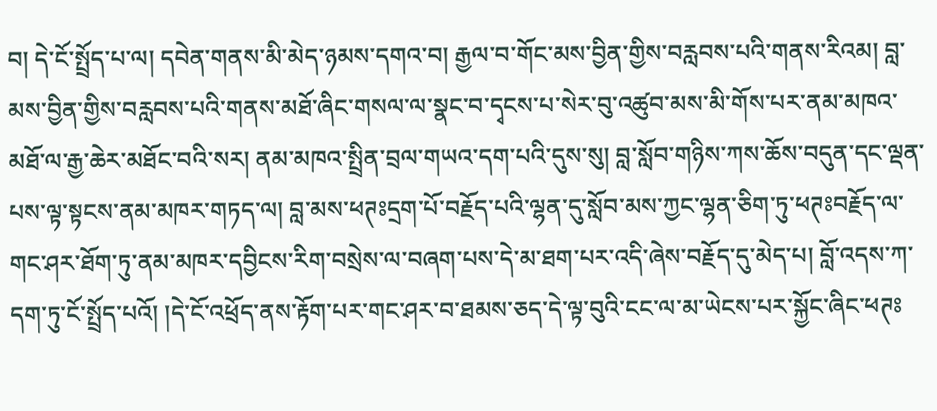བ། དེ་ངོ་སྤྲོད་པ་ལ། དབེན་གནས་མི་མེད་ཉམས་དགའ་བ། རྒྱལ་བ་གོང་མས་བྱིན་གྱིས་བརླབས་པའི་གནས་རིའམ། བླ་མས་བྱིན་གྱིས་བརླབས་པའི་གནས་མཐོ་ཞིང་གསལ་ལ་སྣང་བ་དྭངས་པ་སེར་བུ་འཚུབ་མས་མི་གོས་པར་ནམ་མཁའ་མཐོ་ལ་རྒྱ་ཆེར་མཐོང་བའི་སར། ནམ་མཁའ་སྤྲིན་བྲལ་གཡའ་དག་པའི་དུས་སུ། བླ་སློབ་གཉིས་ཀས་ཆོས་བདུན་དང་ལྡན་པས་ལྟ་སྟངས་ནམ་མཁར་གཏད་ལ། བླ་མས་ཕཊཿདྲག་པོ་བརྗོད་པའི་ལྷན་དུ་སློབ་མས་ཀྱང་ལྷན་ཅིག་ཏུ་ཕཊཿབརྗོད་ལ་གང་ཤར་ཐོག་ཏུ་ནམ་མཁར་དབྱིངས་རིག་བསྲེས་ལ་བཞག་པས་དེ་མ་ཐག་པར་འདི་ཞེས་བརྗོད་དུ་མེད་པ། བློ་འདས་ཀ་དག་ཏུ་ངོ་སྤྲོད་པའོ། །དེ་ངོ་འཕྲོད་ནས་རྟོག་པར་གང་ཤར་བ་ཐམས་ཅད་དེ་ལྟ་བུའི་ངང་ལ་མ་ཡེངས་པར་སྐྱོང་ཞིང་ཕཊཿ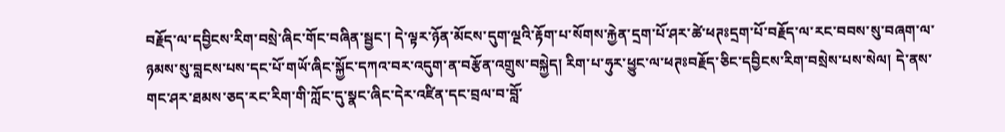བརྗོད་ལ་དབྱིངས་རིག་བསྲེ་ཞིང་གོང་བཞིན་སྦྱང་། དེ་ལྟར་ཉོན་མོངས་དུག་ལྔའི་རྟོག་པ་སོགས་རྐྱེན་དྲག་པོ་ཤར་ཚེ་ཕཊཿདྲག་པོ་བརྗོད་ལ་རང་བབས་སུ་བཞག་ལ་ཉམས་སུ་བླངས་པས་དང་པོ་གཡོ་ཞིང་སྐྱོང་དཀའ་བར་འདུག་ན་བརྩོན་འགྲུས་བསྐྱེད། རིག་པ་ཧུར་ཕྱུང་ལ་ཕཊཿབརྗོད་ཅིང་དབྱིངས་རིག་བསྲེས་པས་སེལ། དེ་ནས་གང་ཤར་ཐམས་ཅད་རང་རིག་གི་ཀློང་དུ་སྣང་ཞིང་དེར་འཛིན་དང་བྲལ་བ་བློ་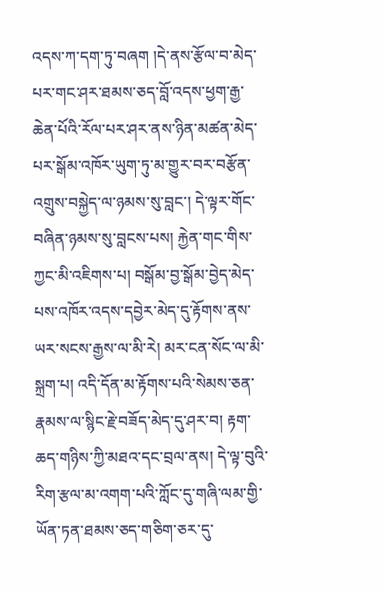འདས་ཀ་དག་ཏུ་བཞག །དེ་ནས་རྩོལ་བ་མེད་པར་གང་ཤར་ཐམས་ཅད་བློ་འདས་ཕྱག་རྒྱ་ཆེན་པོའི་རོལ་པར་ཤར་ནས་ཉིན་མཚན་མེད་པར་སྒོམ་འཁོར་ཡུག་ཏུ་མ་གྱུར་བར་བརྩོན་འགྲུས་བསྐྱེད་ལ་ཉམས་སུ་བླང་། དེ་ལྟར་གོང་བཞིན་ཉམས་སུ་བླངས་པས། རྐྱེན་གང་གིས་ཀྱང་མི་འཇིགས་པ། བསྒོམ་བྱ་སྒོམ་བྱེད་མེད་པས་འཁོར་འདས་དབྱེར་མེད་དུ་རྟོགས་ནས་ཡར་སངས་རྒྱས་ལ་མི་རེ། མར་ངན་སོང་ལ་མི་སྐྲག་པ། འདི་དོན་མ་རྟོགས་པའི་སེམས་ཅན་རྣམས་ལ་སྙིང་རྗེ་བཟོད་མེད་དུ་ཤར་བ། རྟག་ཆད་གཉིས་ཀྱི་མཐའ་དང་བྲལ་ནས། དེ་ལྟ་བུའི་རིག་རྩལ་མ་འགག་པའི་ཀློང་དུ་གཞི་ལམ་གྱི་ཡོན་ཏན་ཐམས་ཅད་གཅིག་ཅར་དུ་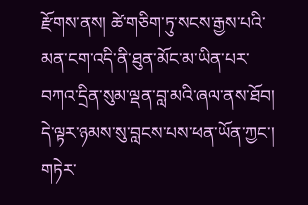རྫོགས་ནས། ཚེ་གཅིག་ཏུ་སངས་རྒྱས་པའི་མན་ངག་འདི་ནི་ཐུན་མོང་མ་ཡིན་པར་བཀའ་དྲིན་སུམ་ལྡན་བླ་མའི་ཞལ་ནས་ཐོབ། དེ་ལྟར་ཉམས་སུ་བླངས་པས་ཕན་ཡོན་ཀྱང་། གཏེར་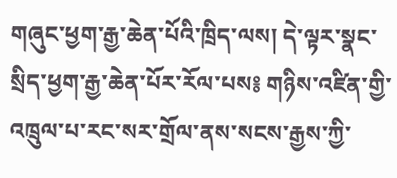གཞུང་ཕྱག་རྒྱ་ཆེན་པོའི་ཁྲིད་ལས། དེ་ལྟར་སྣང་སྲིད་ཕྱག་རྒྱ་ཆེན་པོར་རོལ་པས༔ གཉིས་འཛིན་གྱི་འཁྲུལ་པ་རང་སར་གྲོལ་ནས་སངས་རྒྱས་ཀྱི་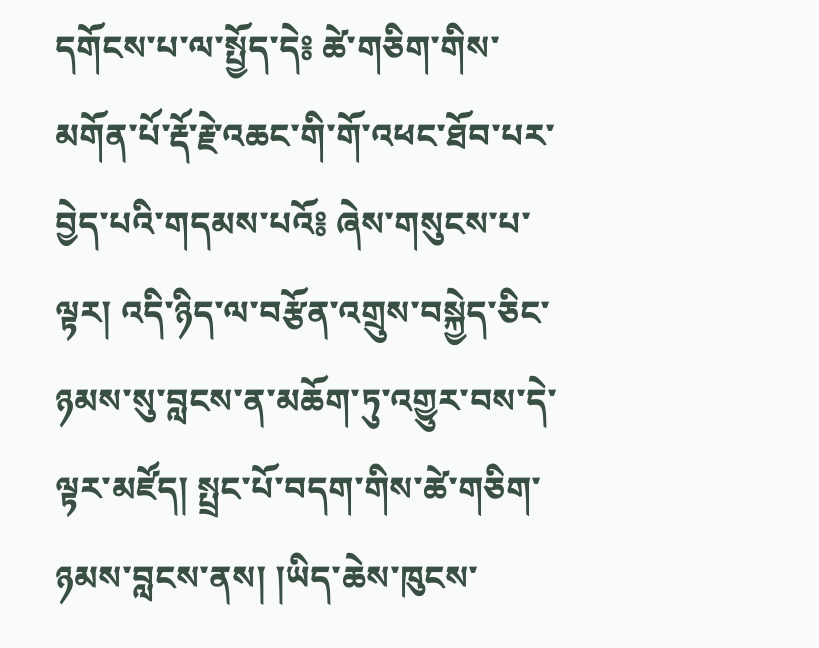དགོངས་པ་ལ་སྤྱོད་དེ༔ ཚེ་གཅིག་གིས་མགོན་པོ་རྡོ་རྗེ་འཆང་གི་གོ་འཕང་ཐོབ་པར་བྱེད་པའི་གདམས་པའོ༔ ཞེས་གསུངས་པ་ལྟར། འདི་ཉིད་ལ་བརྩོན་འགྲུས་བསྐྱེད་ཅིང་ཉམས་སུ་བླངས་ན་མཆོག་ཏུ་འགྱུར་བས་དེ་ལྟར་མཛོད། སྤྲང་པོ་བདག་གིས་ཚེ་གཅིག་ཉམས་བླངས་ནས། །ཡིད་ཆེས་ཁུངས་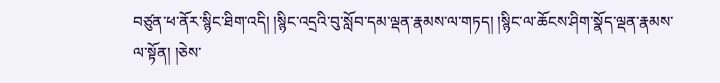བཙུན་ཕ་ནོར་སྙིང་ཐིག་འདི། །སྙིང་འདྲའི་བུ་སློབ་དམ་ལྡན་རྣམས་ལ་གཏད། །སྙིང་ལ་ཆོངས་ཤིག་སྣོད་ལྡན་རྣམས་ལ་སྟོན། །ཅེས་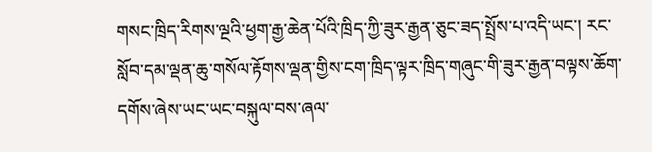གསང་ཁྲིད་རིགས་ལྔའི་ཕྱག་རྒྱ་ཆེན་པོའི་ཁྲིད་ཀྱི་ཟུར་རྒྱན་ཅུང་ཟད་སྤྲོས་པ་འདི་ཡང་། རང་སློབ་དམ་ལྡན་ཆུ་གསོལ་རྟོགས་ལྡན་གྱིས་ངག་ཁྲིད་ལྟར་ཁྲིད་གཞུང་གི་ཟུར་རྒྱན་བལྟས་ཆོག་དགོས་ཞེས་ཡང་ཡང་བསྐུལ་བས་ཞལ་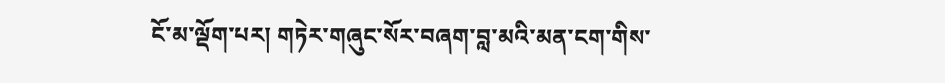ངོ་མ་ལྡོག་པར། གཏེར་གཞུང་སོར་བཞག་བླ་མའི་མན་ངག་གིས་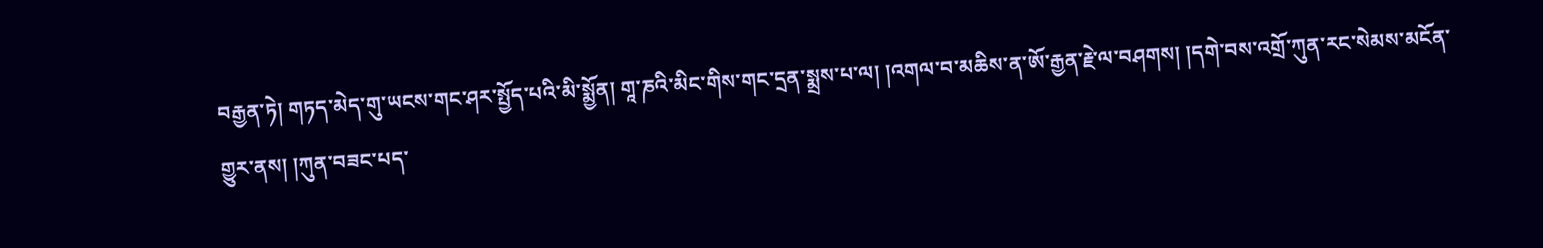བརྒྱན་ཏེ། གཏད་མེད་གུ་ཡངས་གང་ཤར་སྤྱོད་པའི་མི་སྨྱོན། གཱ་ཎའི་མིང་གིས་གང་དྲན་སྨྲས་པ་ལ། །འགལ་བ་མཆིས་ན་ཨོ་རྒྱན་རྗེ་ལ་བཤགས། །དགེ་བས་འགྲོ་ཀུན་རང་སེམས་མངོན་གྱུར་ནས། །ཀུན་བཟང་པད་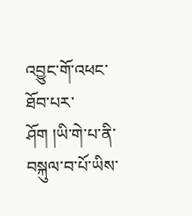འབྱུང་གོ་འཕང་ཐོབ་པར་ཤོག །ཡི་གེ་པ་ནི་བསྐུལ་བ་པོ་ཡིས་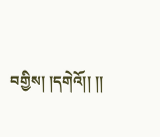བགྱིས། །དགེའོ།། །།